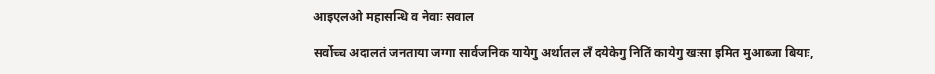आइएलओ महासन्धि व नेवाः सवाल

सर्वोच्च अदालतं जनताया जग्गा सार्वजनिक यायेगु अर्थातल लँ दयेकेगु नितिं कायेगु खःसा इमित मुआब्जा बियाः,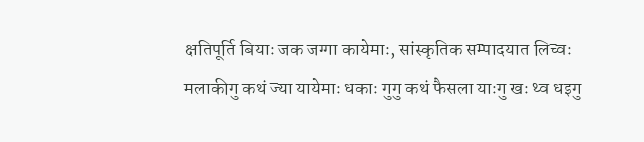क्षतिपूर्ति बियाः जक जग्गा कायेमाः, सांस्कृतिक सम्पादयात लिच्वः मलाकीगु कथं ज्या यायेमाः धकाः गुगु कथं फैसला याःगु खः थ्व धइगु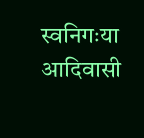स्वनिगःया आदिवासी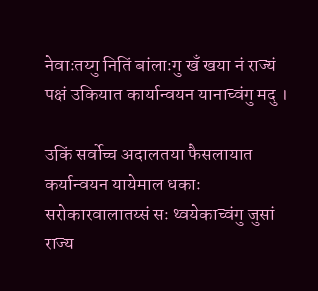नेवाःतय्गु नितिं बांलाःगु खँ खया नं राज्यं पक्षं उकियात कार्यान्वयन यानाच्वंगु मदु ।

उकिं सर्वोच्च अदालतया फैसलायात कर्यान्वयन यायेमाल धकाः सरोकारवालातय्सं सः थ्वयेकाच्वंगु जुसां राज्य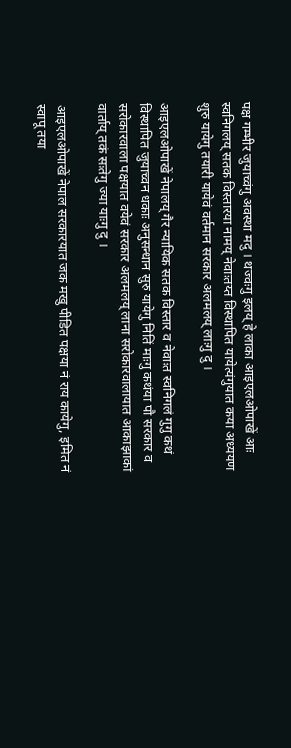पक्ष गम्भीर जुयाच्वंगु अवस्था मदु । थज्वःगु इलय् हे लाका आइएलओपाखें आः स्वनिगलय् सतक विस्तारया नामय् नेवाःतय्त विस्थापित यायेत्यंगुयात कया अध्ययण शुरु यायेगु तयारी यायेवं वर्तमान सरकार अलमलय् लाःगु दु ।

आइएलओपाखें नेपालय् गैर न्यायिक सतक विस्तार व नेवाःत स्वनिगलं गुगु कथं विस्थापित जुयाच्वन धकाः अनुसन्धान सुरु यायेगु नितिं माःगु कथंया पौ सरकार व सरोकारवाला पक्षयात वयेवं सरकार अलमलय् लाना सरोकारवालायात आकाझाकां वार्ताय् तकं सःतेगु ज्या याःगु दु ।

आइएलओपाखें नेपाल सरकारयात जक मखु पीडित पक्षया नं राय कायेगु, इमित नं स्वापू तया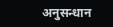अनुसन्धान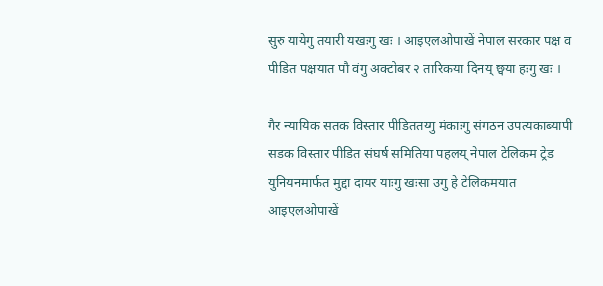सुरु यायेगु तयारी यखःगु खः । आइएलओपाखें नेपाल सरकार पक्ष व पीडित पक्षयात पौ वंगु अक्टोबर २ तारिकया दिनय् छ्वया हःगु खः ।

गैर न्यायिक सतक विस्तार पीडिततय्गु मंकाःगु संगठन उपत्यकाब्यापी सडक विस्तार पीडित संघर्ष समितिया पहलय् नेपाल टेलिकम ट्रेड युनियनमार्फत मुद्दा दायर याःगु खःसा उगु हे टेलिकमयात आइएलओपाखें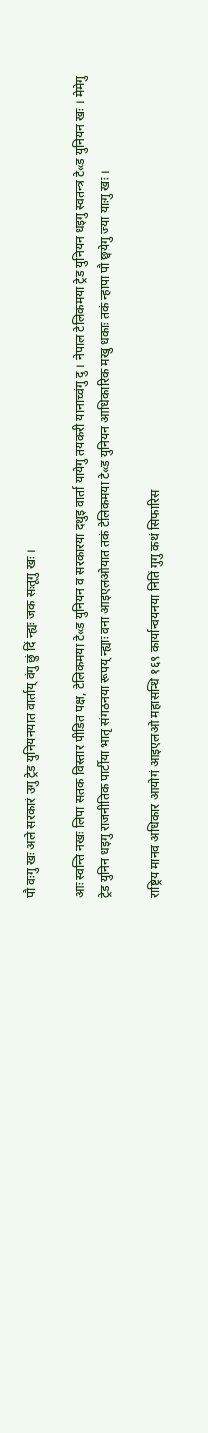पौ वःगु खः अले सरकारं उगु ट्रेड युनियनयात वार्ताय् वंगु छुं दिं न्ह्यः जक सःतूगु खः ।

आः स्वन्ति नखः लिपा सतक विस्तार पीडित पक्ष, टेलिकमया टे«ड युनियन व सरकारया दथुइ वार्ता यायेगु तयकरी यानाच्वंगु दु । नेपाल टेलिकमया ट्रेड युनियन धइगु स्वतन्त्र टे«ड युनियन खः । मेमेगु ट्रेड युनिन धइगु राजनीतिक पार्टीया भातृ संगठनया रूपय् न्ह्याः वना आइएलओयात तकं टेलिकमया टे«ड युनियन आधिकारिक मखु धकाः तकं न्हापा पौ छ्वयेगु ज्या याःगु खः ।

राष्ट्रिय मानव अधिकार आयोगं आइएलओ महासन्धि १६९ कार्यान्वयनया नितिं गुगु कथं सिफारिस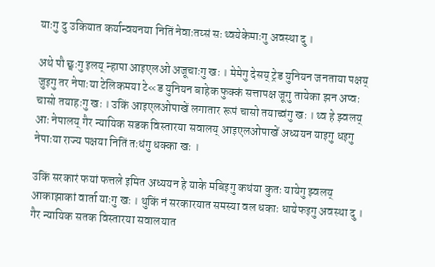याःगु दु उकियात कर्यान्वयनया नितिं नेवाःतय्सं सः थ्वयेकेमाःगु अवस्था दु ।

अथे पौ छ्वःगु इलय् न्हापा आइएलओ अजूचाःगु खः । मेमेगु देसय् ट्रेड युनियन जनताया पक्षय् जुइगु तर नेपाःया टेलिकमया टे«ड युनियन बाहेक फुक्कं सत्तापक्ष जूगु तायेका झन अप्वः चासो तयाहःगु खः । उकिं आइएलओपाखें लगातार रूपं चासो तयाच्वंगु खः । थ्व हे झ्वलय् आः नेपालय् गैर न्यायिक सडक विस्तारया सवालय् आइएलओपाखें अध्ययन याइगु धइगु नेपाःया राज्य पक्षया नितिं तःधंगु धक्का खः ।

उकिं सरकारं फयां फत्तले इमित अध्ययन हे याके मबिइगु कथंया कुतः यायेगु झ्वलय् आकाझाकां वार्ता याःगु खः । थुकिं नं सरकारयात समस्या वल धकाः धायेफइगु अवस्था दु । गैर न्यायिक सतक विस्तारया सवालयात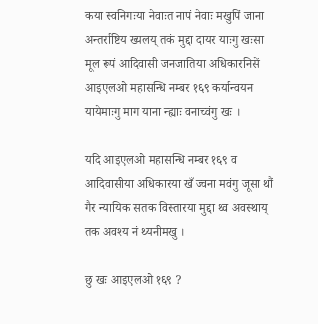कया स्वनिगःया नेवाःत नापं नेवाः मखुपिं जाना अन्तर्राष्टिय ख्यलय् तकं मुद्दा दायर याःगु खःसा मूल रूपं आदिवासी जनजातिया अधिकारनिसें आइएलओ महासन्धि नम्बर १६९ कर्यान्वयन यायेमाःगु माग याना न्ह्याः वनाच्वंगु खः ।

यदि आइएलओ महासन्धि नम्बर १६९ व आदिवासीया अधिकारया खँ ज्वना मवंगु जूसा थौं गैर न्यायिक सतक विस्तारया मुद्दा थ्व अवस्थाय् तक अवश्य नं थ्यनीमखु ।

छु खः आइएलओ १६९ ?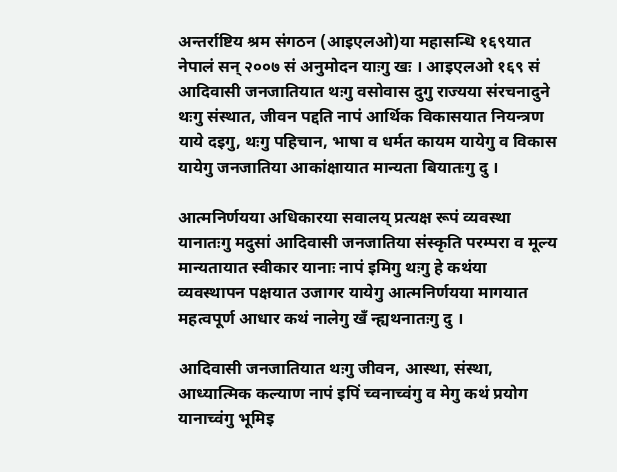अन्तर्राष्टिय श्रम संगठन (आइएलओ)या महासन्धि १६९यात नेपालं सन् २००७ सं अनुमोदन याःगु खः । आइएलओ १६९ सं आदिवासी जनजातियात थःगु वसोवास दुगु राज्यया संरचनादुने थःगु संस्थात, जीवन पद्दति नापं आर्थिक विकासयात नियन्त्रण याये दइगु, थःगु पहिचान, भाषा व धर्मत कायम यायेगु व विकास यायेगु जनजातिया आकांक्षायात मान्यता बियातःगु दु ।

आत्मनिर्णयया अधिकारया सवालय् प्रत्यक्ष रूपं व्यवस्था यानातःगु मदुसां आदिवासी जनजातिया संस्कृति परम्परा व मूल्य मान्यतायात स्वीकार यानाः नापं इमिगु थःगु हे कथंया व्यवस्थापन पक्षयात उजागर यायेगु आत्मनिर्णयया मागयात महत्वपूर्ण आधार कथं नालेगु खँ न्ह्यथनातःगु दु ।

आदिवासी जनजातियात थःगु जीवन, आस्था, संस्था, आध्यात्मिक कल्याण नापं इपिं च्वनाच्वंगु व मेगु कथं प्रयोग यानाच्वंगु भूमिइ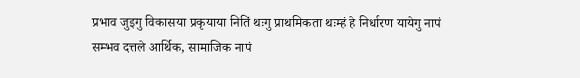प्रभाव जुइगु विकासया प्रकृयाया नितिं थःगु प्राथमिकता थःम्हं हे निर्धारण यायेगु नापं सम्भव दत्तले आर्थिक, सामाजिक नापं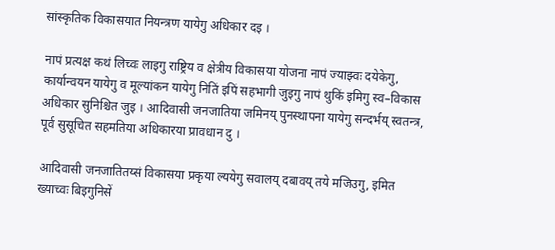सांस्कृतिक विकासयात नियन्त्रण यायेगु अधिकार दइ ।

नापं प्रत्यक्ष कथं लिच्वः लाइगु राष्ट्रिय व क्षेत्रीय विकासया योजना नापं ज्याझ्वः दयेकेगु, कार्यान्वयन यायेगु व मूल्यांकन यायेगु नितिं इपिं सहभागी जुइगु नापं थुकिं इमिगु स्व–विकास अधिकार सुनिश्चित जुइ । आदिवासी जनजातिया जमिनय् पुनस्थापना यायेगु सन्दर्भय् स्वतन्त्र, पूर्व सुसूचित सहमतिया अधिकारया प्रावधान दु ।

आदिवासी जनजातितय्सं विकासया प्रकृया ल्ययेगु सवालय् दबावय् तये मजिउगु, इमित ख्याच्वः बिइगुनिसें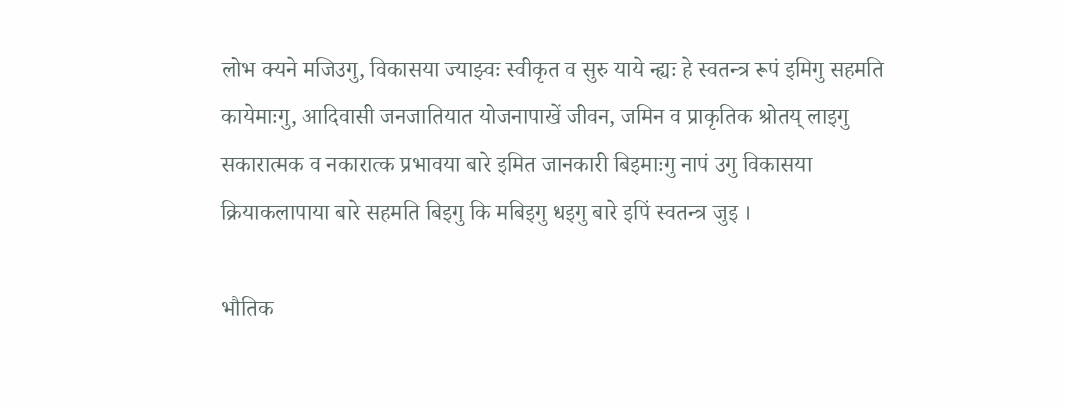लोभ क्यने मजिउगु, विकासया ज्याझ्वः स्वीकृत व सुरु याये न्ह्यः हे स्वतन्त्र रूपं इमिगु सहमति कायेमाःगु, आदिवासी जनजातियात योजनापाखें जीवन, जमिन व प्राकृतिक श्रोतय् लाइगु सकारात्मक व नकारात्क प्रभावया बारे इमित जानकारी बिइमाःगु नापं उगु विकासया क्रियाकलापाया बारे सहमति बिइगु कि मबिइगु धइगु बारे इपिं स्वतन्त्र जुइ ।

भौतिक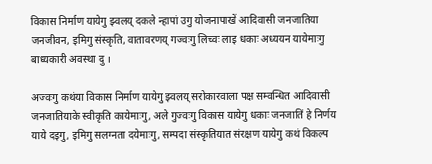विकास निर्माण यायेगु झ्वलय् दकले न्हापां उगु योजनापाखें आदिवासी जनजातिया जनजीवन, इमिगु संस्कृति, वातावरणय् गज्वःगु लिच्वः लाइ धकाः अध्ययन यायेमाःगु बाध्यकारी अवस्था दु ।

अज्वःगु कथंया विकास निर्माण यायेगु झ्वलय् सरोकारवाला पक्ष सम्वन्धित आदिवासी जनजातियाके स्वीकृति कायेमाःगु, अले गुज्वःगु विकास यायेगु धकाः जनजातिं हे निर्णय याये दइगु, इमिगु सलग्नता दयेमाःगु, सम्पदा संस्कृतियात संरक्षण यायेगु कथं विकल्प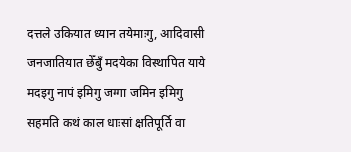दत्तले उकियात ध्यान तयेमाःगु, आदिवासी जनजातियात छेँबुँ मदयेका विस्थापित याये मदइगु नापं इमिगु जग्गा जमिन इमिगु सहमति कथं काल धाःसां क्षतिपूर्ति वा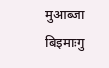मुआब्जा बिइमाःगु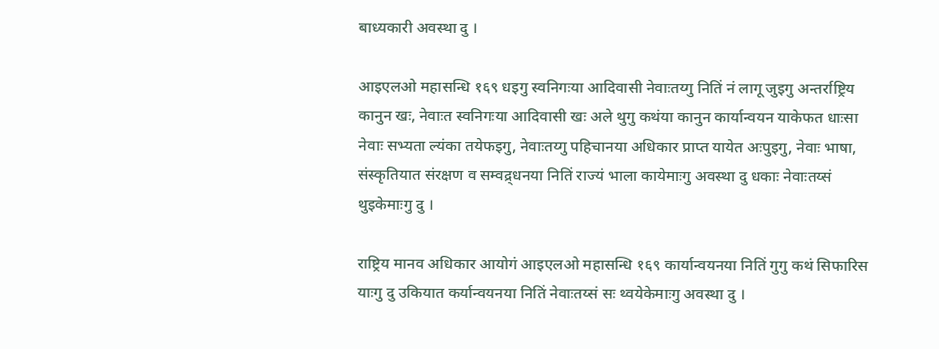बाध्यकारी अवस्था दु ।

आइएलओ महासन्धि १६९ धइगु स्वनिगःया आदिवासी नेवाःतय्गु नितिं नं लागू जुइगु अन्तर्राष्ट्रिय कानुन खः, नेवाःत स्वनिगःया आदिवासी खः अले थुगु कथंया कानुन कार्यान्वयन याकेफत धाःसा नेवाः सभ्यता ल्यंका तयेफइगु, नेवाःतय्गु पहिचानया अधिकार प्राप्त यायेत अःपुइगु, नेवाः भाषा, संस्कृतियात संरक्षण व सम्वद्र्धनया नितिं राज्यं भाला कायेमाःगु अवस्था दु धकाः नेवाःतय्सं थुइकेमाःगु दु ।

राष्ट्रिय मानव अधिकार आयोगं आइएलओ महासन्धि १६९ कार्यान्वयनया नितिं गुगु कथं सिफारिस याःगु दु उकियात कर्यान्वयनया नितिं नेवाःतय्सं सः थ्वयेकेमाःगु अवस्था दु ।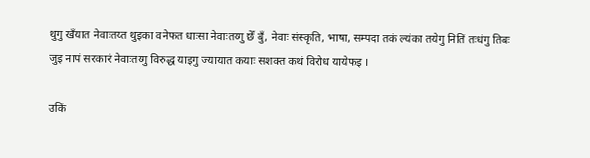थुगु खँयात नेवाःतय्त थुइका वनेफत धाःसा नेवाःतय्गु छेँ बुँ, नेवाः संस्कृति, भाषा, सम्पदा तकं ल्यंका तयेगु नितिं तःधंगु तिबः जुइ नापं सरकारं नेवाःतय्गु विरुद्ध याइगु ज्यायात कयाः सशक्त कथं विरोध यायेफइ ।

उकिं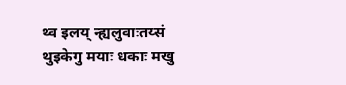थ्व इलय् न्ह्यलुवाःतय्सं थुइकेगु मयाः धकाः मखु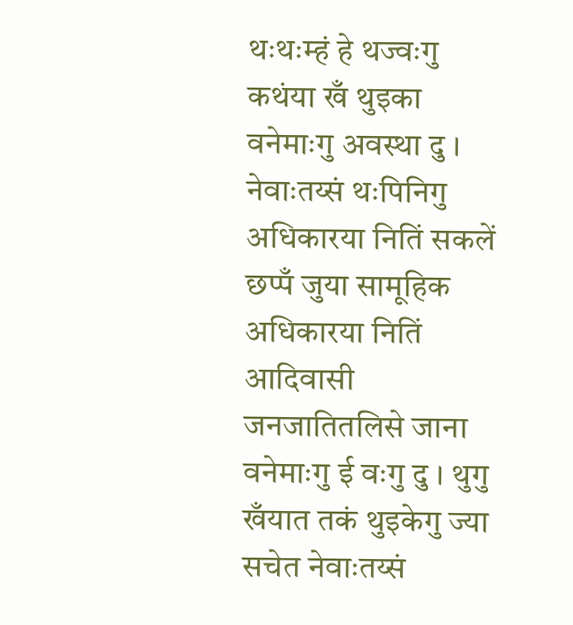थःथःम्हं हे थज्वःगु कथंया खँ थुइका वनेमाःगु अवस्था दु । नेवाःतय्सं थःपिनिगु अधिकारया नितिं सकलें छप्पँ जुया सामूहिक अधिकारया नितिं आदिवासी जनजातितलिसे जाना वनेमाःगु ई वःगु दु । थुगु खँयात तकं थुइकेगु ज्या सचेत नेवाःतय्सं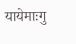यायेमाःगु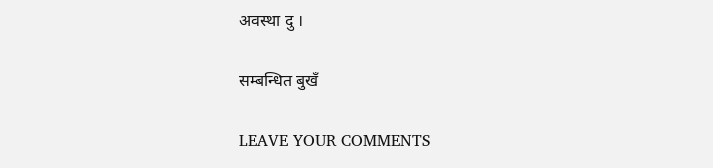अवस्था दु ।

सम्बन्धित बुखँ

LEAVE YOUR COMMENTS